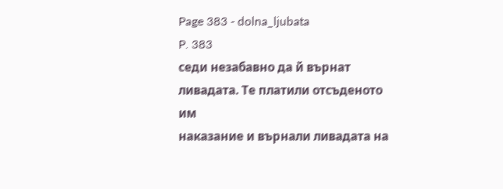Page 383 - dolna_ljubata
P. 383
седи незабавно да й върнат ливадата. Те платили отсъденото им
наказание и върнали ливадата на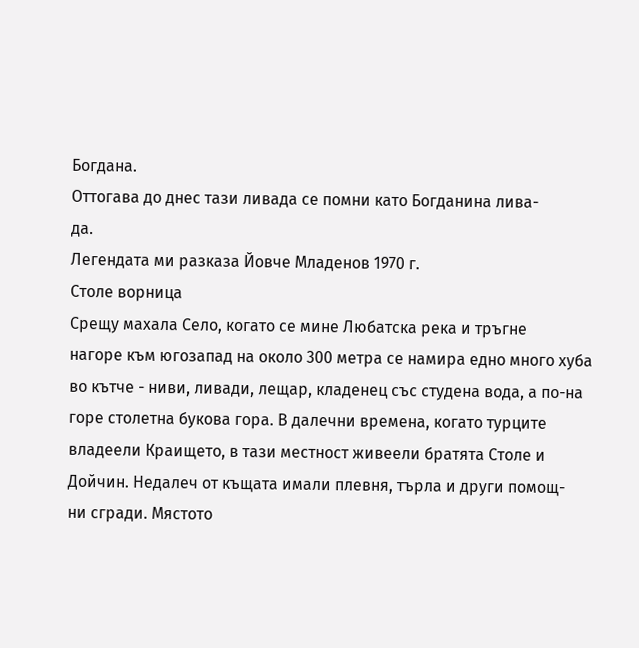Богдана.
Оттогава до днес тази ливада се помни като Богданина лива-
да.
Легендата ми разказа Йовче Младенов 1970 г.
Столе ворница
Срещу махала Село, когато се мине Любатска река и тръгне
нагоре към югозапад на около 300 метра се намира едно много хуба
во кътче - ниви, ливади, лещар, кладенец със студена вода, а по-на
горе столетна букова гора. В далечни времена, когато турците
владеели Краището, в тази местност живеели братята Столе и
Дойчин. Недалеч от къщата имали плевня, търла и други помощ-
ни сгради. Мястото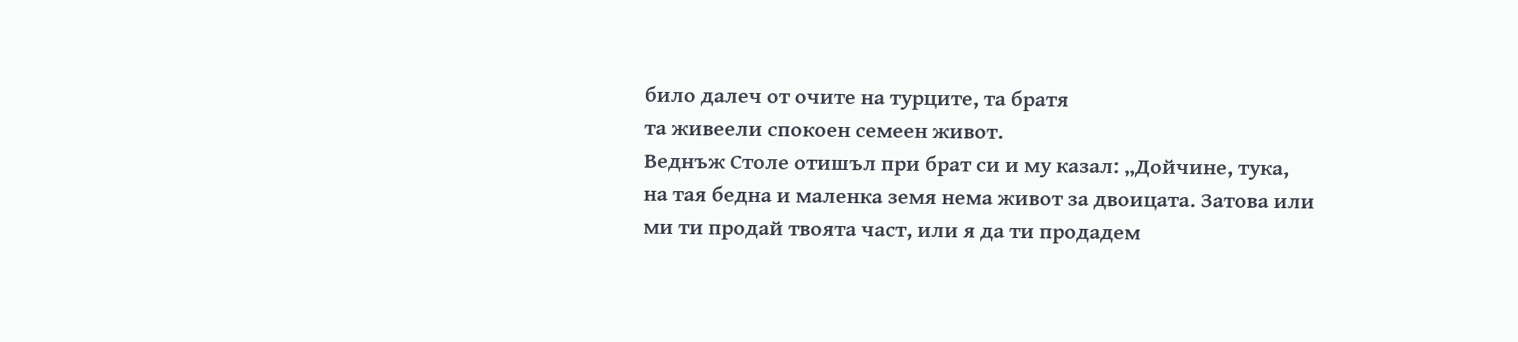било далеч от очите на турците, та братя
та живеели спокоен семеен живот.
Веднъж Столе отишъл при брат си и му казал: „Дойчине, тука,
на тая бедна и маленка земя нема живот за двоицата. Затова или
ми ти продай твоята част, или я да ти продадем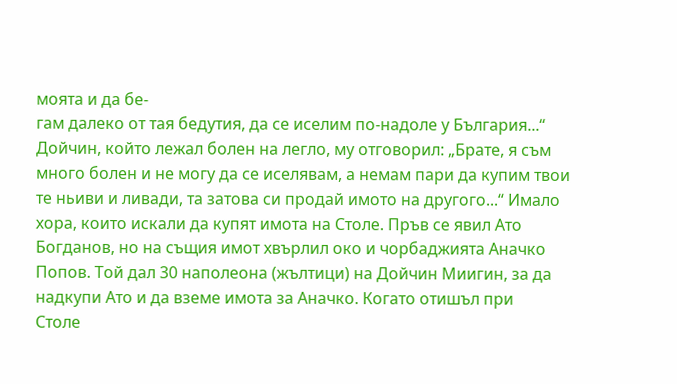моята и да бе-
гам далеко от тая бедутия, да се иселим по-надоле у България...“
Дойчин, който лежал болен на легло, му отговорил: „Брате, я съм
много болен и не могу да се иселявам, а немам пари да купим твои
те ньиви и ливади, та затова си продай имото на другого...“ Имало
хора, които искали да купят имота на Столе. Пръв се явил Ато
Богданов, но на същия имот хвърлил око и чорбаджията Аначко
Попов. Той дал 30 наполеона (жълтици) на Дойчин Миигин, за да
надкупи Ато и да вземе имота за Аначко. Когато отишъл при
Столе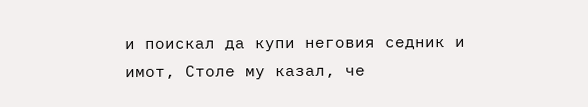и поискал да купи неговия седник и имот, Столе му казал, че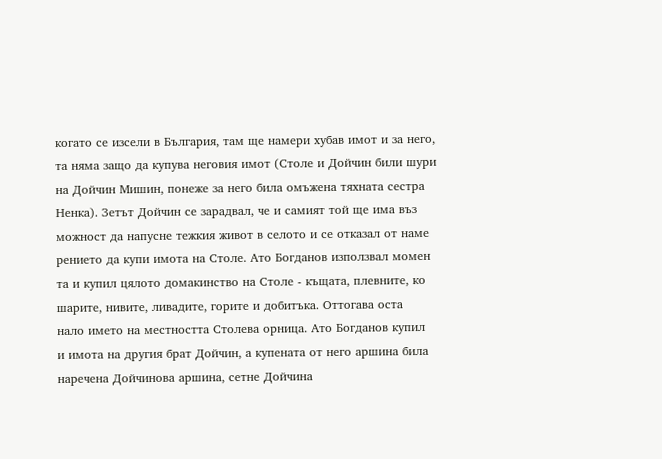когато се изсели в България, там ще намери хубав имот и за него,
та няма защо да купува неговия имот (Столе и Дойчин били шури
на Дойчин Мишин, понеже за него била омъжена тяхната сестра
Ненка). Зетът Дойчин се зарадвал, че и самият той ще има въз
можност да напусне тежкия живот в селото и се отказал от наме
рението да купи имота на Столе. Ато Богданов използвал момен
та и купил цялото домакинство на Столе - къщата, плевните, ко
шарите, нивите, ливадите, горите и добитъка. Оттогава оста
нало името на местността Столева орница. Ато Богданов купил
и имота на другия брат Дойчин, а купената от него аршина била
наречена Дойчинова аршина, сетне Дойчина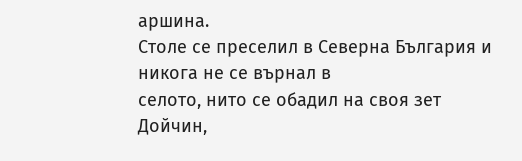аршина.
Столе се преселил в Северна България и никога не се върнал в
селото, нито се обадил на своя зет Дойчин,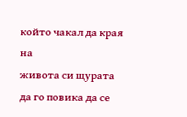който чакал да края на
живота си щурата да го повика да се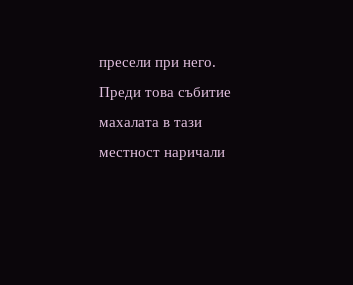пресели при него.
Преди това събитие махалата в тази местност наричали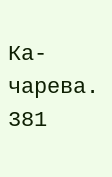Ка-
чарева.
381